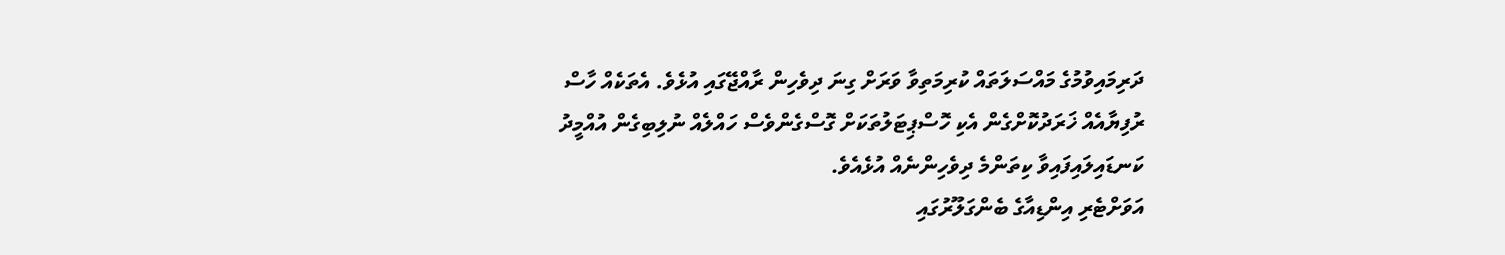ދަރިމައިވުމުގެ މައްސަލަތައް ކުރިމަތިވާ ވަރަށް ގިނަ ދިވެހިން ރާއްޖޭގައި އުޅެވެ. އެތަކެއް ހާސް ރުފިޔާއެއް ޚަރަދުކޮށްގެން އެކި ހޮސްޕިޓަލުތަކަށް ގޮސްގެންވެސް ހައްލެއް ނުލިބިގެން އުއްމީދު ކަނޑައިލައިފައިވާ ކިތަންމެ ދިވެހިންނެއް އުޅެއެވެ.
އަވަށްޓެރި އިންޑިއާގެ ބެންގަލޫރުގައި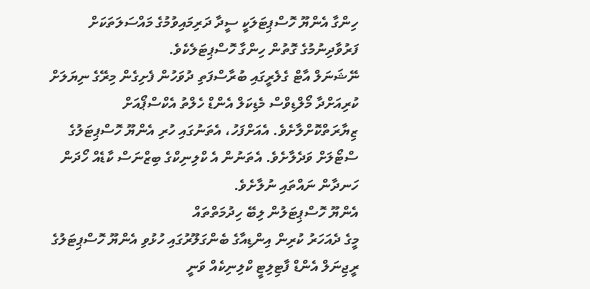ހިންގާ އެންޔޫ ހޮސްޕިޓަލަކީ ސީދާ ދަރިމައިވުމުގެ މައްސަލަތަކަށް ފަރުވާދިނުމުގެ ގޮތުން ހިންގާ ހޮސްޕިޓަލެކެވެ.
ނޭޝަނަލް އާޓް ގެލެރީގައި ބުރާސްފަތި ދުވަހުން ފެށިގެން މިރޭގެ ނިޔަލަށް ކުރިއަށްދާ މޯލްޑިވްސް މެޑިކަލް އެންޑް ހެލްތު އެކްސްޕޯއަށް ޒިޔާރަތްކޮށްލާށެވެ. އެއަށްފަހު، އެތަނުގައި ހުރި އެންޔޫ ހޮސްޕިޓަލުގެ ސްޓޯލަށް ވަދެލާށެވެ. އެތަނުން އެ ކްލިނިކްގެ ބިޒްނަސް ކާޑެއް ހޯދަން ހަނދާން ނައްތައި ނުލާށެވެ.
އެންޔޫ ހޮސްޕިޓަލުން ލިބޭ ހިދުމަތްތައް
މީގެ ދެއަހަރު ކުރިން އިންޑިއާގެ ބެންގަލޫރުގައި ހުޅުވި އެންޔޫ ހޮސްޕިޓަލުގެ ރީޖިނަލް އެންޑް ފާޓިލިޓީ ކްލިނިކެއް ވަނީ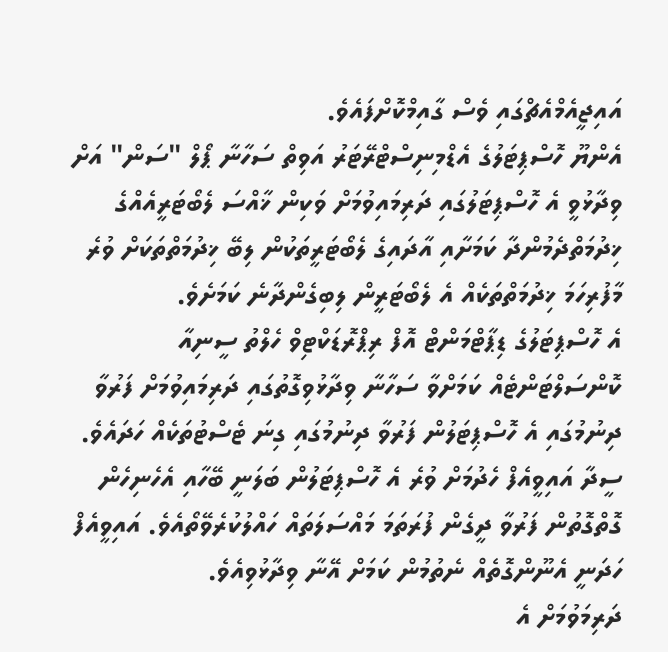އައިޖީއެމްއެޗްގައި ވެސް ގާއިމްކޮށްފައެވެ.
އެންޔޫ ހޮސްޕިޓަލުގެ އެޑްމިނިސްޓްރޭޓަރު އަވިތް ސަހާނާ ޕޯލް "ސަން" އަށް ވިދާޅުވީ އެ ހޮސްޕިޓަލުގައި ދަރިމައިވުމަށް ވަކިން ޚާއްސަ ލެބޯޓަރީއެއްގެ ޚިދުމަތްދެމުންދާ ކަމަށާއި އާދައިގެ ލެބޯޓަރީތަކުން ލިބޭ ޚިދުމަތްތަކަށް ވުރެ މާފުރިހަމަ ޚިދުމަތްތަކެއް އެ ލެބޯޓަރީން ލިބިގެންދާނެ ކަމަށެވެ.
އެ ހޮސްޕިޓަލުގެ ޑިޕާޓްމަންޓް އޮފް ރިޕްރޮޑަކްޓިވް ހެލްތު ސީނިއާ ކޮންސަލްޓަންޓެއް ކަމަށްވާ ސަހާނާ ވިދާޅުވިގޮތުގައި ދަރިމައިވުމަށް ފަރުވާ ދިނުމުގައި އެ ހޮސްޕިޓަލުން ފަރުވާ ދިނުމުގައި ގިނަ ޓެސްޓުތަކެއް ހަދައެވެ.
ސީދާ އައިވީއެފް ހެދުމަށް ވުރެ އެ ހޮސްޕިޓަލުން ބަލަނީ ބޭހާއި އެހެނިހެން ގޮތްގޮތުން ފަރުވާ ދީގެން ފުރަތަމަ މައްސަލަތައް ހައްލުކުރެވޭތޯއެވެ. އައިވީއެފް ހަދަނީ އެނޫންގޮތެއް ނެތުމުން ކަމަށް އޭނާ ވިދާޅުވިއެވެ.
ދަރިމަވުމަށް އެ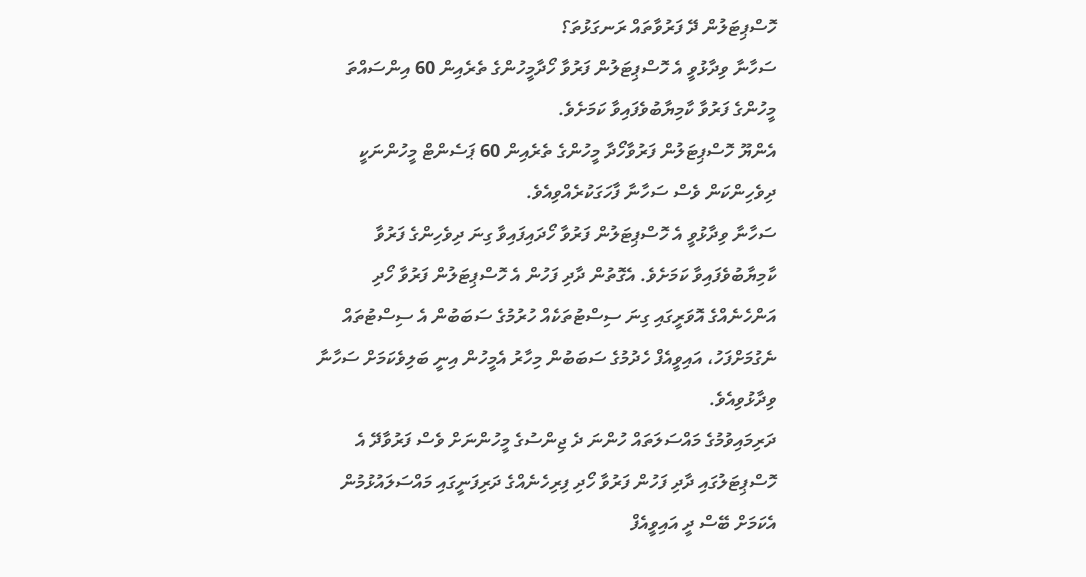ހޮސްޕިޓަލުން ދޭ ފަރުވާތައް ރަނގަޅުތަ؟
ސަހާނާ ވިދާޅުވީ އެ ހޮސްޕިޓަލުން ފަރުވާ ހޯދާމީހުންގެ ތެރެއިން 60 އިންސައްތަ މީހުންގެ ފަރުވާ ކާމިޔާބުވެފައިވާ ކަމަށެވެ.
އެންޔޫ ހޮސްޕިޓަލުން ފަރުވާހޯދާ މީހުންގެ ތެރެއިން 60 ޕަސެންޓް މީހުންނަކީ ދިވެހިންކަން ވެސް ސަހާނާ ފާހަގަކުރެއްވިއެވެ.
ސަހާނާ ވިދާޅުވީ އެ ހޮސްޕިޓަލުން ފަރުވާ ހޯދައިފައިވާ ގިނަ ދިވެހިންގެ ފަރުވާ ކާމިޔާބުވެފައިވާ ކަމަށެވެ. އެގޮތުން ދާދި ފަހުން އެ ހޮސްޕިޓަލުން ފަރުވާ ހޯދި އަންހެނެއްގެ އޮވަރީގައި ގިނަ ސިސްޓުތަކެއް ހުރުމުގެ ސަބަބުން އެ ސިސްޓުތައް ނެގުމަށްފަހު، އައިވީއެފް ހެދުމުގެ ސަބަބުން މިހާރު އެމީހުން އިނީ ބަލިވެކަމަށް ސަހާނާ ވިދާޅުވިއެވެ.
ދަރިމައިވުމުގެ މައްސަލަތައް ހުންނަ ދެ ޖިންސުގެ މީހުންނަށް ވެސް ފަރުވާދޭ އެ ހޮސްޕިޓަލުގައި ދާދި ފަހުން ފަރުވާ ހޯދި ފިރިހެނެއްގެ ދަރިފަނީގައި މައްސަލައުޅުމުން އެކަމަށް ބޭސް ދީ އައިވީއެފް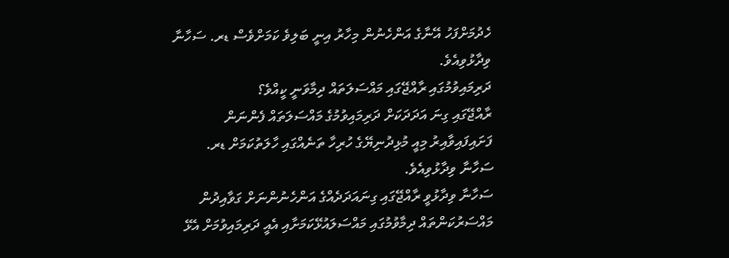ހެދުމަށްފަހު އޭނާގެ އަންހެނުން މިހާރު އިނީ ބަލިވެ ކަމަށްވެސް ޑރ. ސަހާނާ ވިދާޅުވިއެވެ.
ދަރިމައިވުމުގައި ރާއްޖޭގައި މައްސަލަތައް ދިމާވަނީ ކީއްވެ؟
ރާއްޖޭގައި ގިނަ އަދަދަކަށް ދަރިމައިވުމުގެ މައްސަލަތައް ފެންނަން ފަށައިފައިވާއިރު މިއީ މުޅިދުނިޔޭގެ ހުރިހާ ތަނެއްގައި ހާލަތުކަމަށް ޑރ. ސަހާނާ ވިދާޅުވިއެވެ.
ސަހާނާ ވިދާޅުވީ ރާއްޖޭގައި ގިނައަދަދެއްގެ އަންހެނުންނަށް ގަވާއިދުން މައްސަރުކަންތައް ދިމާވުމުގައި މައްސަލައުޅޭކަމަށާއި އެއީ ދަރިމައިވުމަށް އެޅޭ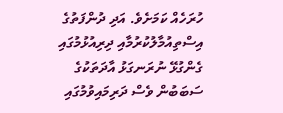ހުރަހެއް ކަމަށެވެ. އަދި ދުންފަތުގެ އިސްތިއުމާލުކުރުމާއި ދިރިއުޅުމުގައި ގެންގުޅޭ ނުރަނގަޅު އާދަތަކުގެ ސަބަބުން ވެސް ދަރިމައިވުމުގައި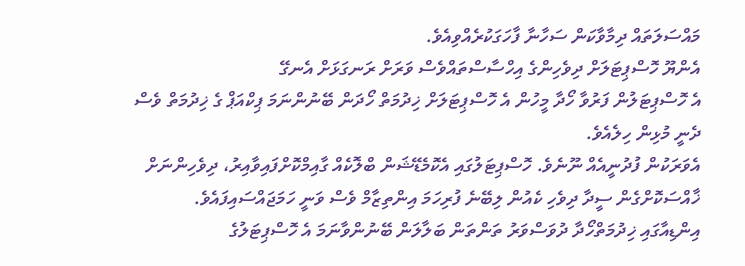މައްސަލަތައް ދިމާވާކަން ސަހާނާ ފާހަގަކުރެއްވިއެވެ.
އެންޔޫ ހޮސްޕިޓަލަށް ދިވެހިންގެ އިހްސާސްތައްވެސް ވަރަށް ރަނގަޅަށް އެނގޭ
އެ ހޮސްޕިޓަލުން ފަރުވާ ހޯދާ މީހުން އެ ހޮސްޕިޓަލަށް ޚިދުމަތް ހޯދަން ބޭނުންނަމަ ޕިކްއަޕް ގެ ޚިދުމަތް ވެސް ދެނީ މުޅިން ހިލެއެވެ.
އެވަރަކުން ފުދުނީއެއް ނޫނެވެ. ހޮސްޕިޓަލުގައި އެކޮމެޑޭޝަން ބްލޮކެއް ގާއިމްކޮށްފައިވާއިރު، ދިވެހިންނަށް ޚާއްސަކޮށްގެން ސީދާ ދިވެހި ކެއުން ލިބޭނެ ފުރިހަމަ އިންތިޒާމް ވެސް ވަނީ ހަމަޖައްސައިފައެވެ.
އިންޑިއާގައި ޚިދުމަތްހޯދާ ދުވަސްވަރު ތަންތަން ބަލާލަން ބޭނުންވާނަމަ އެ ހޮސްޕިޓަލުގެ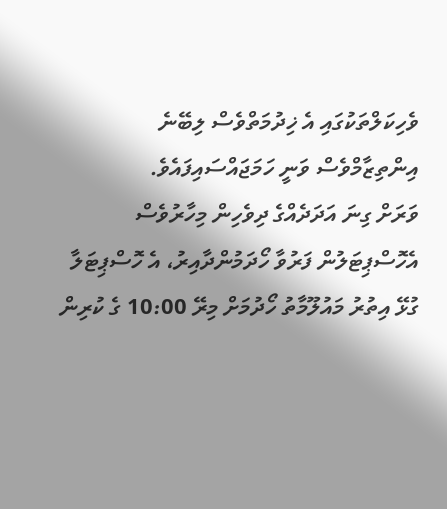ވެހިކަލްތަކުގައި އެ ޚިދުމަތްވެސް ލިބޭނެ އިންތިޒާމްވެސް ވަނީ ހަމަޖައްސައިފައެވެ.
ވަރަށް ގިނަ އަދަދެއްގެ ދިވެހިން މިހާރުވެސް އެހޮސްޕިޓަލުން ފަރުވާ ހޯދަމުންދާއިރު، އެ ހޮސްޕިޓަލާ ގުޅޭ އިތުރު މައުލޫމާތު ހޯދުމަށް މިރޭ 10:00 ގެ ކުރިން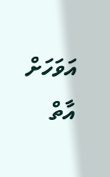އަވަހަށް އާތް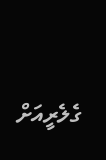ގެލެރީއަށް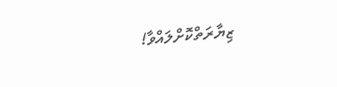ޒިޔާރަތްކޮށްލައްވާ!